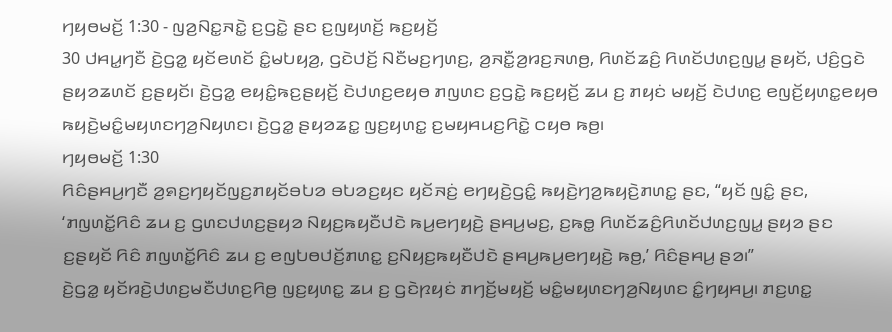ꤚꤟꤥꤗꤢꤩ꤬ 1:30 - ꤜꤤ꤬ꤡꤢ꤭ꤏꤢꤧ꤭ ꤢ꤬ꤞꤢꤧ꤭ ꤔꤢ ꤢ꤬ꤜꤟꤛꤢꤩ꤬ ꤒꤢ꤬ꤟꤢꤩ꤬
30 ꤓꤌꤣ꤭ꤚꤢꤪ ꤢꤧ꤬ꤞꤤ꤭ ꤟꤢꤩꤕꤛꤢꤩ ꤢꤨ꤭ꤗꤝꤟꤤ꤬, ꤞꤢꤧꤓꤢꤩ꤬ ꤡꤢꤪꤗꤢ꤬ꤚꤛꤢ꤬, ꤤ꤬ꤏꤢꤪ꤭ꤤ꤬ꤙꤢ꤬ꤏꤛꤥ꤬, ꤖꤛꤢꤩꤘꤢꤨ꤬ ꤖꤛꤢꤩꤓꤛꤢ꤬ꤜꤣ꤭ ꤔꤟꤢꤩ, ꤓꤢꤨ꤬ꤞꤢꤧ ꤔꤟꤤꤘꤛꤢꤩ ꤢ꤬ꤔꤟꤢꤩ꤯ ꤢꤧ꤬ꤞꤤ꤭ ꤕꤟꤢꤨ꤭ꤒꤢ꤬ꤔꤟꤢꤩ꤬ ꤢꤧꤓꤛꤢ꤬ꤕꤟꤥ ꤊꤜꤛꤢ ꤢ꤬ꤞꤢꤧ꤭ ꤒꤢ꤬ꤟꤢꤩ꤬ ꤘꤣ ꤢ꤬ ꤊꤟꤢꤦ ꤗꤟꤢꤩ꤬ ꤢꤧꤓꤛꤢ꤬ ꤕꤜꤢꤩ꤬ꤟꤛꤢ꤭ꤕꤟꤥ ꤒꤟꤢꤧ꤬ꤗꤢꤨ꤭ꤗꤟꤛꤢꤚꤤ꤬ꤡꤟꤛꤢ꤯ ꤢꤧ꤬ꤞꤤ꤭ ꤔꤟꤤꤘꤢ꤭ ꤜꤢ꤬ꤟꤛꤢ꤭ ꤢ꤬ꤗꤟꤌꤣꤢ꤬ꤖꤢꤧ꤭ ꤍꤟꤥ ꤒꤥ꤬꤯
ꤚꤟꤥꤗꤢꤩ꤬ 1:30
ꤖꤢꤨꤔꤌꤣ꤬ꤚꤢꤪ ꤤ꤬ꤎꤢ꤬ꤚꤟꤢꤩꤜꤢ꤬ꤊꤟꤢꤩꤋꤝꤤ ꤋꤝꤤꤢ꤬ꤟꤢ ꤟꤢꤩꤏꤢꤦ꤬ ꤕꤚꤟꤢꤧ꤬ꤞꤢꤨ꤭ ꤒꤟꤢꤧ꤬ꤚꤤ꤬ꤒꤟꤢꤧ꤬ꤊꤛꤢ꤭ ꤔꤢ, “ꤟꤢꤩ ꤜꤢꤨ꤭ ꤔꤢ, ‘ꤊꤜꤛꤢꤩ꤭ꤖꤢꤨ ꤘꤣ ꤢ꤬ ꤞꤛꤢꤓꤛꤢ꤬ꤔꤟꤤ ꤡꤟꤢ꤬ꤒꤟꤢꤪꤓꤢꤧ ꤒꤣ꤬ꤕꤚꤟꤢꤧ꤬ ꤔꤌꤣ꤬ꤗꤢ꤬, ꤢ꤬ꤒꤥ꤭ ꤖꤛꤢꤩꤘꤢꤨ꤬ꤖꤛꤢꤩꤓꤛꤢ꤬ꤜꤣ꤭ ꤔꤟꤤ ꤔꤢ ꤢ꤬ꤔꤟꤢꤩ ꤖꤢꤨ ꤊꤜꤛꤢꤩ꤭ꤖꤢꤨ ꤘꤣ ꤢ꤬ ꤕꤜꤝꤥꤓꤢꤩ꤬ꤊꤛꤢ꤭ ꤢ꤬ꤡꤟꤢ꤬ꤒꤟꤢꤪꤓꤢꤧ ꤔꤌꤣ꤬ꤒꤣ꤬ꤕꤚꤟꤢꤧ꤬ ꤒꤥ꤬,’ ꤖꤢꤨꤔꤌꤣ꤬ ꤔꤤ꤯”
ꤢꤧ꤬ꤞꤤ꤭ ꤟꤢꤩꤙꤢꤧ꤬ꤓꤛꤢ꤬ꤗꤢꤪꤓꤛꤢ꤬ꤖꤥ꤬ ꤜꤢ꤬ꤟꤛꤢ꤭ ꤘꤣ ꤢ꤬ ꤞꤢꤧꤐꤟꤢꤦ ꤊꤚꤢꤩ꤬ꤗꤟꤢꤩ꤬ ꤗꤢꤨ꤭ꤗꤟꤛꤢꤚꤤ꤬ꤡꤟꤛꤢ ꤢꤨ꤭ꤚꤟꤌꤣ꤬꤯ ꤊꤢ꤬ꤛꤢ꤭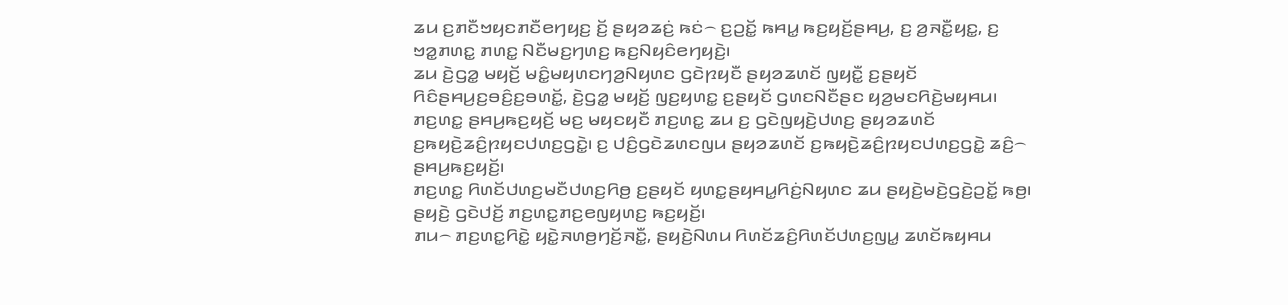ꤘꤣ ꤢ꤬ꤊꤢꤪꤠꤟꤢꤊꤢꤪꤕꤚꤟꤢ꤬ ꤢꤩ꤬ ꤔꤟꤤꤘꤢꤦ꤬ ꤒꤢꤦ꤮ ꤢ꤬ꤑꤢꤩ꤭ ꤒꤌꤣ꤭ ꤒꤢ꤬ꤟꤢꤩ꤬ꤔꤌꤣ꤬, ꤢ꤬ ꤤ꤬ꤏꤢꤪ꤭ꤟꤢ꤭, ꤢ꤬ ꤠꤤ꤭ꤊꤛꤢ꤭ ꤊꤛꤢ꤭ ꤡꤢꤪꤗꤢ꤬ꤚꤛꤢ꤬ ꤒꤢ꤬ꤡꤟꤢꤨꤕꤚꤟꤢꤧ꤬꤯
ꤘꤣ ꤢꤧ꤬ꤞꤤ꤭ ꤗꤟꤢꤩ꤬ ꤗꤢꤨ꤭ꤗꤟꤛꤢꤚꤤ꤬ꤡꤟꤛꤢ ꤞꤢꤧꤐꤟꤢꤪ ꤔꤟꤤꤘꤛꤢꤩ ꤜꤟꤢꤪ꤭ ꤢ꤬ꤔꤟꤢꤩ ꤖꤢꤨꤔꤌꤣ꤬ꤢ꤬ꤋꤢꤨ꤬ꤢ꤬ꤋꤛꤢꤩ꤭, ꤢꤧ꤬ꤞꤤ꤭ ꤗꤟꤢꤩ꤬ ꤜꤢ꤬ꤟꤛꤢ꤭ ꤢ꤬ꤔꤟꤢꤩ ꤞꤛꤢꤡꤢꤪꤔꤢ ꤟꤤ꤬ꤗꤢꤖꤢꤧ꤬ꤗꤟꤌꤣ꤯
ꤊꤢ꤬ꤛꤢ꤭ ꤔꤌꤣ꤬ꤒꤢ꤬ꤟꤢꤩ꤬ ꤗꤢ꤬ ꤗꤟꤢꤟꤢꤪ ꤊꤢ꤬ꤛꤢ꤭ ꤘꤣ ꤢ꤬ ꤞꤢꤧꤜꤟꤢꤧ꤬ꤓꤛꤢ꤬ ꤔꤟꤤꤘꤛꤢꤩ ꤢ꤬ꤒꤟꤢꤧ꤬ꤘꤢꤨ꤬ꤐꤟꤢꤓꤛꤢ꤬ꤞꤢꤧ꤭꤯ ꤢ꤬ ꤓꤢꤨ꤬ꤞꤢꤧꤘꤛꤢꤜꤣ ꤔꤟꤤꤘꤛꤢꤩ ꤢ꤬ꤒꤟꤢꤧ꤬ꤘꤢꤨ꤬ꤐꤟꤢꤓꤛꤢ꤬ꤞꤢꤧ꤭ ꤘꤢꤨ꤬꤮ ꤔꤌꤣ꤬ꤒꤢ꤬ꤟꤢꤩ꤬꤯
ꤊꤢ꤬ꤛꤢ꤭ ꤖꤛꤢꤩꤓꤛꤢ꤬ꤗꤢꤪꤓꤛꤢ꤬ꤖꤥ꤬ ꤢ꤬ꤔꤟꤢꤩ ꤟꤛꤢ꤭ꤔꤟꤌꤣ꤭ꤖꤢꤦ꤬ꤡꤟꤛꤢ ꤘꤣ ꤔꤟꤢꤧ꤬ꤗꤢꤧ꤬ꤞꤢꤧ꤬ꤑꤢꤩ꤭ ꤒꤥ꤬꤯ ꤔꤟꤢꤧ꤬ ꤞꤢꤧꤓꤢꤩ꤬ ꤊꤢ꤬ꤛꤢ꤭ꤊꤢ꤬ꤕꤜꤟꤛꤢ꤬ ꤒꤢ꤬ꤟꤢꤩ꤬꤯
ꤊꤣ꤮ ꤊꤢ꤬ꤛꤢ꤭ꤖꤢꤧ꤭ ꤟꤢꤧ꤭ꤏꤛꤥ꤬ꤚꤢꤩ꤬ꤏꤢꤪ꤭, ꤔꤟꤢꤧ꤬ꤡꤛꤣ ꤖꤛꤢꤩꤘꤢꤨ꤬ꤖꤛꤢꤩꤓꤛꤢ꤬ꤜꤣ꤭ ꤘꤛꤢꤩꤒꤟꤌꤣ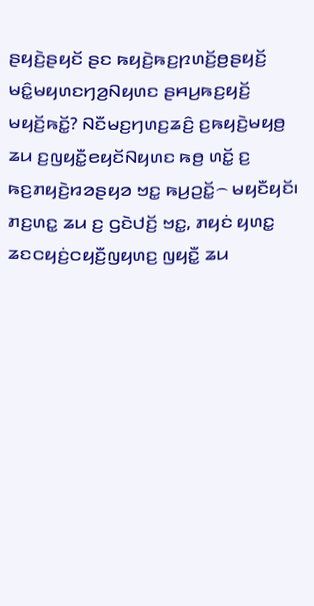ꤔꤟꤢꤧ꤬ꤔꤟꤢꤩ ꤔꤢ ꤒꤟꤢꤧ꤬ꤒꤢ꤬ꤐꤛꤢꤩ꤬ꤥ꤬ꤔꤟꤢꤩ꤬ ꤗꤢꤨ꤭ꤗꤟꤛꤢꤚꤤ꤬ꤡꤟꤛꤢ ꤔꤌꤣ꤬ꤒꤢ꤬ꤟꤢꤩ꤬ ꤗꤟꤢꤩ꤬ꤒꤢꤩ꤭? ꤡꤢꤪꤗꤢ꤬ꤚꤛꤢ꤬ꤘꤢꤨ꤬ ꤢ꤬ꤒꤟꤢꤧ꤬ꤗꤟꤥ꤬ ꤘꤣ ꤢ꤬ꤜꤟꤢꤪ꤭ꤕꤟꤢꤩꤡꤟꤛꤢ ꤒꤥ꤬ ꤛꤢꤩ꤭ ꤢ꤬ ꤒꤢ꤬ꤊꤟꤢꤧ꤬ꤙꤤꤔꤟꤤ ꤠꤢ꤭ ꤒꤣ꤬ꤑꤢꤩ꤭꤮ ꤗꤟꤢꤪꤟꤢꤩ꤯
ꤊꤢ꤬ꤛꤢ꤭ ꤘꤣ ꤢ꤬ ꤞꤢꤧꤓꤢꤩ꤬ ꤠꤢ꤭, ꤊꤟꤢꤦ ꤟꤛꤢ꤭ ꤘꤢꤍꤟꤢꤦ꤬ꤍꤟꤢꤪ꤬ꤜꤟꤛꤢ꤬ ꤜꤟꤢꤪ꤭ ꤘꤣ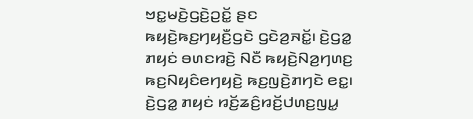ꤠꤢ꤭ꤗꤢꤧ꤬ꤞꤢꤧ꤬ꤑꤢꤩ꤭ ꤔꤢ ꤒꤟꤢꤧ꤬ꤒꤢ꤬ꤚꤟꤢꤪ꤬ꤞꤢꤧ ꤞꤢꤧꤤ꤬ꤏꤢꤩ꤭꤯ ꤢꤧ꤬ꤞꤤ꤭ ꤊꤟꤢꤦ ꤋꤛꤢꤙꤢꤧ꤬ ꤡꤢꤪ ꤒꤟꤢꤧ꤬ꤡꤤ꤬ꤚꤛꤢ꤬ ꤒꤢ꤬ꤡꤟꤢꤨꤕꤚꤟꤢꤧ꤬ ꤒꤢ꤬ꤜꤢꤧ꤬ꤊꤚꤢꤧ ꤕꤢ꤭꤯
ꤢꤧ꤬ꤞꤤ꤭ ꤊꤟꤢꤦ ꤙꤢꤩ꤬ꤘꤢꤨ꤬ꤙꤢꤩ꤬ꤓꤛꤢ꤬ꤜꤣ꤭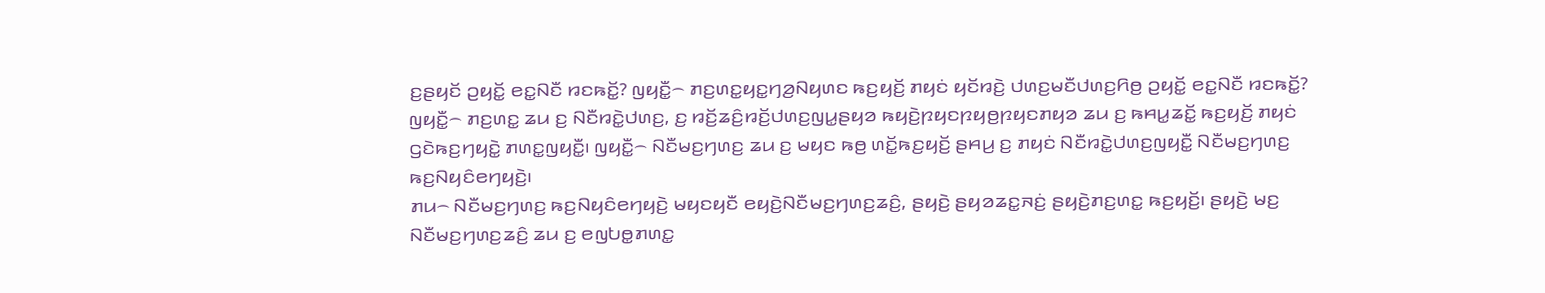ꤢ꤬ꤔꤟꤢꤩ ꤑꤟꤢꤩ꤭ ꤕꤢ꤭ꤡꤢꤪ ꤙꤢꤒꤢꤩ꤭? ꤜꤟꤢꤪ꤭꤮ ꤊꤢ꤬ꤛꤢ꤭ꤟꤢ꤭ꤚꤤ꤬ꤡꤟꤛꤢ ꤒꤢ꤬ꤟꤢꤩ꤬ ꤊꤟꤢꤦ ꤟꤢꤩꤙꤢꤧ꤬ ꤓꤛꤢ꤬ꤗꤢꤪꤓꤛꤢ꤬ꤖꤥ꤬ ꤑꤟꤢꤩ꤭ ꤕꤢ꤭ꤡꤢꤪ ꤙꤢꤒꤢꤩ꤭?
ꤜꤟꤢꤪ꤭꤮ ꤊꤢ꤬ꤛꤢ꤭ ꤘꤣ ꤢ꤬ ꤡꤢꤪꤙꤢꤧ꤭ꤓꤛꤢ꤬, ꤢ꤬ ꤙꤢꤩ꤬ꤘꤢꤨ꤬ꤙꤢꤩ꤬ꤓꤛꤢ꤬ꤜꤣ꤭ꤔꤟꤤ ꤒꤟꤢꤧ꤬ꤐꤟꤢꤐꤟꤥ꤬ꤐꤟꤢꤊꤟꤤ ꤘꤣ ꤢ꤬ ꤒꤌꤣ꤭ꤘꤢꤩ꤭ ꤒꤢ꤬ꤟꤢꤩ꤬ ꤊꤟꤢꤦ ꤞꤢꤧꤒꤢ꤬ꤚꤟꤢꤧ꤭ ꤊꤛꤢ꤭ꤜꤟꤢꤪ꤭꤯ ꤜꤟꤢꤪ꤭꤮ ꤡꤢꤪꤗꤢ꤬ꤚꤛꤢ꤬ ꤘꤣ ꤢ꤬ ꤗꤟꤢ ꤒꤥ꤬ ꤛꤢꤩ꤭ꤒꤢ꤬ꤟꤢꤩ꤬ ꤔꤌꤣ꤬ ꤢ꤬ ꤊꤟꤢꤦ ꤡꤢꤪꤙꤢꤧ꤭ꤓꤛꤢ꤬ꤜꤟꤢꤪ꤭ ꤡꤢꤪꤗꤢ꤬ꤚꤛꤢ꤬ ꤒꤢ꤬ꤡꤟꤢꤨꤕꤚꤟꤢꤧ꤬꤯
ꤊꤣ꤮ ꤡꤢꤪꤗꤢ꤬ꤚꤛꤢ꤬ ꤒꤢ꤬ꤡꤟꤢꤨꤕꤚꤟꤢꤧ꤬ ꤗꤟꤢꤟꤢꤪ ꤕꤟꤢꤧ꤬ꤡꤢꤪꤗꤢ꤬ꤚꤛꤢ꤬ꤘꤢꤨ꤬, ꤔꤟꤢꤧ꤬ ꤔꤟꤤꤘꤢ꤭ꤏꤢꤦ꤬ ꤔꤟꤢꤧ꤬ꤊꤢ꤬ꤛꤢ꤭ ꤒꤢ꤬ꤟꤢꤩ꤬꤯ ꤔꤟꤢꤧ꤬ ꤗꤢ꤬ ꤡꤢꤪꤗꤢ꤬ꤚꤛꤢ꤬ꤘꤢꤨ꤬ ꤘꤣ ꤢ꤬ ꤕꤜꤝꤥ꤭ꤊꤛꤢ꤭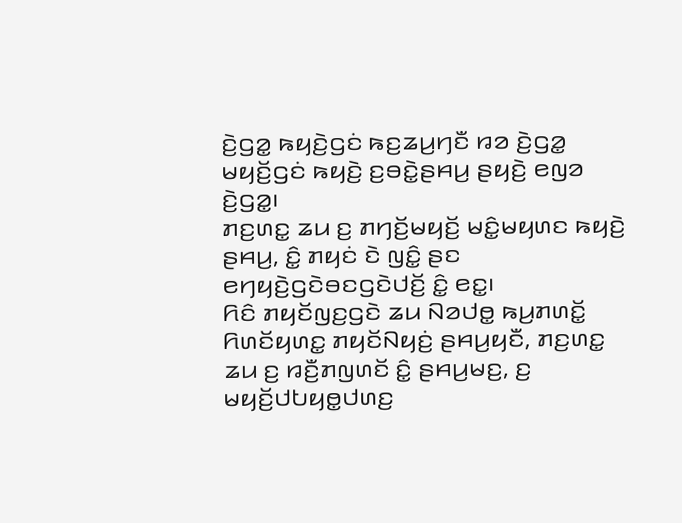ꤢꤧ꤬ꤞꤤ꤭ ꤒꤟꤢꤧ꤬ꤞꤢꤦ ꤒꤢ꤬ꤘꤣ꤬ꤚꤢꤪ ꤙꤤ ꤢꤧ꤬ꤞꤤ꤭ ꤗꤟꤢꤩ꤬ꤞꤢꤦ ꤒꤟꤢꤧ꤬ ꤢ꤬ꤋꤢꤧ꤭ꤔꤌꤣ꤬ ꤔꤟꤢꤧ꤬ ꤕꤜꤤ ꤢꤧ꤬ꤞꤤ꤭꤯
ꤊꤢ꤬ꤛꤢ꤭ ꤘꤣ ꤢ꤬ ꤊꤚꤢꤩ꤬ꤗꤟꤢꤩ꤬ ꤗꤢꤨ꤭ꤗꤟꤛꤢ ꤒꤟꤢꤧ꤬ ꤔꤌꤣ꤬, ꤢꤨ꤭ ꤊꤟꤢꤦ ꤢꤧ ꤜꤢꤨ꤭ ꤔꤢ ꤕꤚꤟꤢꤧ꤬ꤞꤢꤧꤋꤢꤞꤢꤧꤓꤢꤩ꤬ ꤢꤨ꤭ ꤕꤢ꤭꤯
ꤖꤢꤨ ꤊꤟꤢꤩꤜꤢ꤬ꤞꤢꤧ ꤘꤣ ꤡꤤꤓꤥ꤭ ꤒꤣ꤬ꤊꤛꤢꤩ꤭ ꤖꤛꤢꤩꤟꤛꤢ꤭ ꤊꤟꤢꤩꤡꤟꤢꤦ꤬ ꤔꤌꤣ꤬ꤟꤢꤪ, ꤊꤢ꤬ꤛꤢ꤭ ꤘꤣ ꤢ꤬ ꤙꤢꤪ꤬ꤊꤜꤛꤢꤩ ꤢꤨ꤭ ꤔꤌꤣ꤬ꤗꤢ꤬, ꤢ꤬ ꤗꤟꤢꤩ꤬ꤓꤝꤟꤥ꤭ꤓꤛꤢ꤬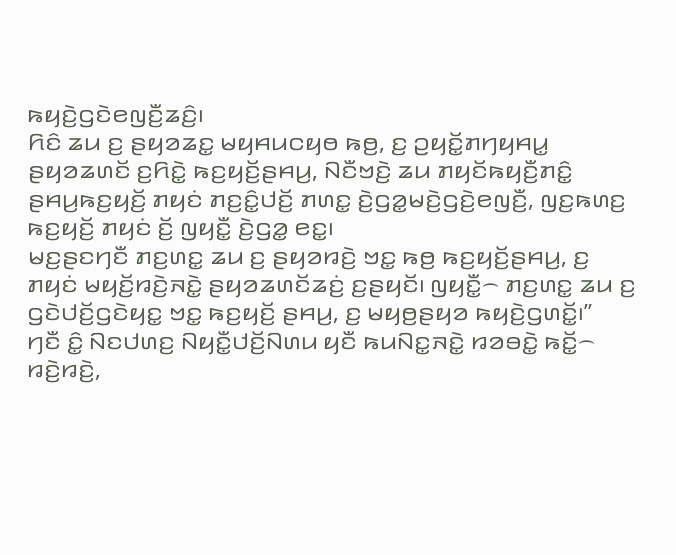ꤒꤟꤢꤧ꤬ꤞꤢꤧꤕꤜꤢꤪ꤬ꤘꤢꤨ꤬꤯
ꤖꤢꤨ ꤘꤣ ꤢ꤬ ꤔꤟꤤꤘꤢ꤭ ꤗꤟꤌꤣꤍꤟꤥ ꤒꤥ꤬, ꤢ꤬ ꤑꤟꤢꤩ꤭ꤊꤚꤟꤌꤣ꤭ ꤔꤟꤤꤘꤛꤢꤩ ꤢ꤬ꤖꤢꤧ꤭ ꤒꤢ꤬ꤟꤢꤩ꤬ꤔꤌꤣ꤬, ꤡꤢꤪꤠꤢꤧ꤬ ꤘꤣ ꤊꤟꤢꤩꤒꤟꤢꤪ꤬ꤊꤢꤨ꤭ ꤔꤌꤣ꤬ꤒꤢ꤬ꤟꤢꤩ꤬ ꤊꤟꤢꤦ ꤊꤢ꤬ꤢꤨ꤭ꤓꤢꤩ꤬ ꤊꤛꤢ꤭ ꤢꤧ꤬ꤞꤤ꤭ꤗꤢꤧ꤬ꤞꤢꤧ꤬ꤕꤜꤢꤪ꤬, ꤜꤢ꤬ꤒꤛꤢ꤬ ꤒꤢ꤬ꤟꤢꤩ꤬ ꤊꤟꤢꤦ ꤢꤩ꤬ ꤜꤟꤢꤪ꤭ ꤢꤧ꤬ꤞꤤ꤭ ꤕꤢ꤭꤯
ꤗꤢ꤬ꤔꤢꤚꤢꤪ ꤊꤢ꤬ꤛꤢ꤭ ꤘꤣ ꤢ꤬ ꤔꤟꤤꤙꤢꤧ꤬ ꤠꤢ꤭ ꤒꤥ꤬ ꤒꤢ꤬ꤟꤢꤩ꤬ꤔꤌꤣ꤬, ꤢ꤬ ꤊꤟꤢꤦ ꤗꤟꤢꤩ꤬ꤙꤢꤧ꤬ꤏꤢꤧ꤭ ꤔꤟꤤꤘꤛꤢꤩꤘꤢꤦ꤬ ꤢ꤬ꤔꤟꤢꤩ꤯ ꤜꤟꤢꤪ꤭꤮ ꤊꤢ꤬ꤛꤢ꤭ ꤘꤣ ꤢ꤬ ꤞꤢꤧꤓꤢꤩ꤬ꤞꤢꤧꤟꤢ꤭ ꤠꤢ꤭ ꤒꤢ꤬ꤟꤢꤩ꤬ ꤔꤌꤣ꤬, ꤢ꤬ ꤗꤟꤥ꤬ꤔꤟꤤ ꤒꤟꤢꤧ꤬ꤞꤛꤢꤩ꤭꤯”
ꤚꤢꤪ ꤢꤨ꤭ ꤡꤢꤓꤛꤢ꤬ ꤡꤟꤢꤪ꤭ꤓꤢꤩ꤬ꤡꤛꤣ ꤟꤢꤪ ꤒꤣꤡꤢ꤭ꤏꤢꤧ꤭ ꤙꤤꤋꤢꤧ꤭ ꤒꤢꤩ꤭꤮ ꤙꤢꤧ꤬ꤙꤢꤧ꤬,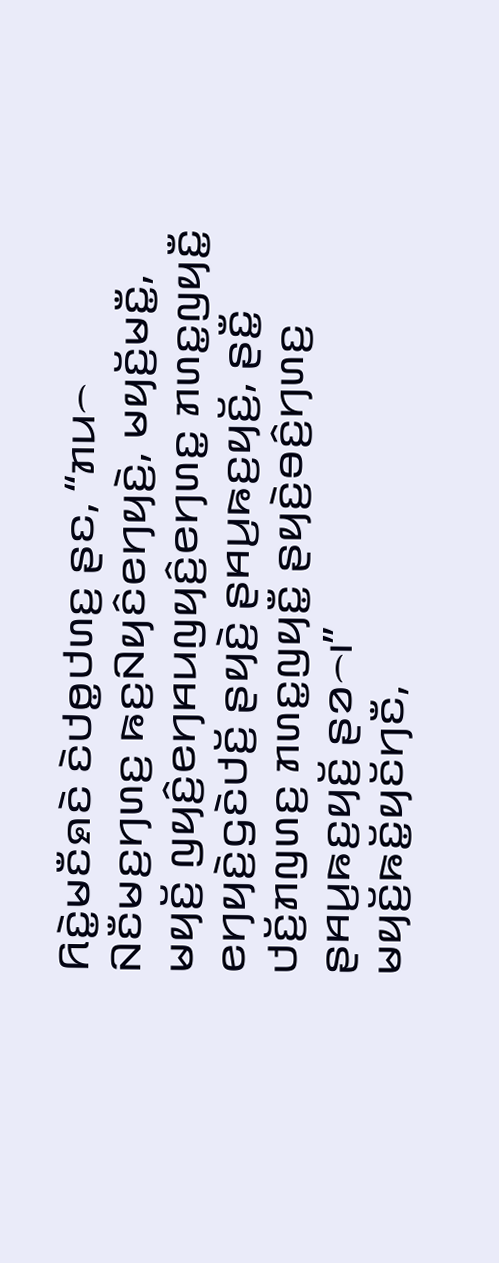ꤖꤢꤧ꤭ꤗꤢꤪꤎꤢꤧ ꤢꤧꤓꤥ꤭ꤓꤛꤢ꤬ ꤔꤢ, “ꤊꤣ꤮ ꤡꤢꤪꤗꤢ꤬ꤚꤛꤢ꤬ ꤒꤢ꤬ꤡꤟꤢꤨꤕꤚꤟꤢꤧ꤬, ꤗꤟꤢꤩ꤬ꤗꤢꤪ꤭, ꤗꤟꤢꤩ꤬ ꤜꤟꤢꤨ꤬ꤕꤚꤌꤣꤜꤟꤢꤨ꤬ꤕꤚꤛꤢ꤭ ꤊꤛꤢ꤭ꤜꤟꤢꤪ꤭ ꤕꤚꤟꤢꤧ꤬ꤞꤢꤧꤓꤢꤩ꤬ ꤔꤟꤢꤧ꤬ ꤔꤌꤣ꤬ꤒꤢ꤬ꤟꤢꤩ꤬, ꤔꤢꤪ꤭ ꤓꤢꤩ꤬ꤊꤜꤛꤢ꤬ ꤊꤛꤢ꤭ꤜꤟꤢꤪ꤭ ꤔꤟꤢꤧ꤬ꤋꤢꤨ꤬ꤚꤛꤢ꤬ ꤔꤌꤣ꤬ꤒꤢ꤬ꤟꤢꤩ꤬ ꤔꤤ꤮꤯”
ꤗꤟꤢꤩ꤬ꤒꤢꤩ꤭ꤟꤢꤩꤚꤢꤪ,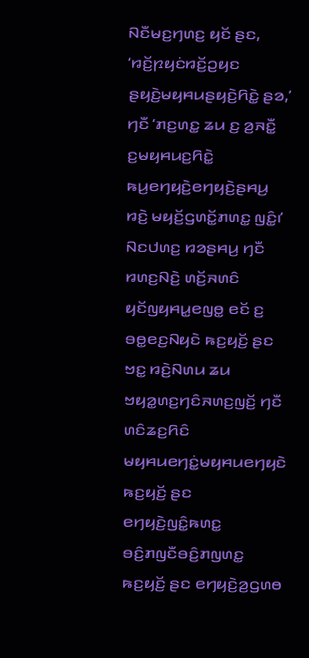ꤡꤢꤪꤗꤢ꤬ꤚꤛꤢ꤬ ꤟꤢꤩ ꤔꤢ, ‘ꤙꤢꤩ꤬ꤐꤟꤢꤦꤙꤢꤩ꤬ꤑꤟꤢ ꤔꤟꤢꤧ꤬ꤗꤟꤌꤣꤔꤟꤢꤧ꤬ꤖꤢꤧ꤭ ꤔꤤ,’ ꤚꤢꤪ ‘ꤊꤢ꤬ꤛꤢ꤭ ꤘꤣ ꤢ꤬ ꤤ꤬ꤏꤢꤪ꤭ ꤢ꤬ꤗꤟꤌꤣꤢ꤬ꤖꤢꤧ꤭ ꤒꤣ꤬ꤕꤚꤟꤢꤧ꤬ꤕꤚꤟꤢꤧ꤬ꤔꤌꤣ꤬ ꤙꤢꤧ꤬ ꤗꤟꤢꤩ꤬ꤞꤛꤢꤩ꤭ꤊꤛꤢ꤭ ꤜꤢꤨ꤭꤯’
ꤡꤢꤓꤛꤢ꤬ ꤙꤤꤔꤌꤣ꤬ ꤚꤢꤪ ꤙꤛꤢ꤬ꤡꤢꤧ꤬ ꤛꤢꤩ꤬ꤏꤛꤢꤨ ꤟꤢꤩꤜꤟꤌꤣ꤭ꤕꤜꤥ꤭ ꤕꤢꤩ ꤢ꤬ ꤋꤥ꤭ꤕꤢ꤬ꤡꤟꤢꤧ ꤒꤢ꤬ꤟꤢꤩ꤬ ꤔꤢ ꤠꤢ꤭ ꤙꤢꤧ꤬ꤡꤛꤣ ꤘꤣ ꤠꤟꤤ꤭ꤛꤢ꤬ꤚꤢꤨꤏꤛꤢ꤬ꤜꤢꤩ꤬ ꤚꤢꤪ ꤛꤢꤨꤘꤢ꤬ꤖꤢꤨ ꤗꤟꤌꤣꤕꤚꤢꤦ꤭ꤗꤟꤌꤣꤕꤚꤟꤢꤧ ꤒꤢ꤬ꤟꤢꤩ꤬ ꤔꤢ ꤕꤚꤟꤢꤧ꤬ꤜꤢꤨ꤭ꤒꤛꤢ꤭ ꤋꤢꤨ꤬ꤊꤜꤢꤪꤋꤢꤨ꤬ꤊꤜꤛꤢ꤭ ꤒꤢ꤬ꤟꤢꤩ꤬ ꤔꤢ ꤕꤚꤟꤢꤧ꤬ꤤ꤬ꤞꤛꤥ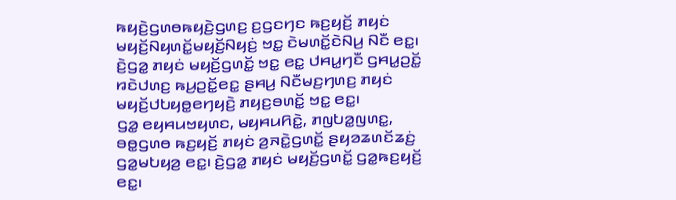ꤒꤟꤢꤧ꤬ꤞꤛꤥꤒꤟꤢꤧ꤬ꤞꤛꤢ꤬ ꤢ꤬ꤞꤢꤚꤢ ꤒꤢ꤬ꤟꤢꤩ꤬ ꤊꤟꤢꤦ ꤗꤟꤢꤩ꤬ꤡꤟꤛꤢꤩ꤭ꤗꤟꤢꤩ꤬ꤡꤟꤢꤦ꤬ ꤠꤢ꤭ ꤢꤧꤗꤛꤢꤩ꤭ꤢꤧꤡꤣ꤬ ꤡꤢꤪ ꤕꤢ꤭꤯ ꤢꤧ꤬ꤞꤤ꤭ ꤊꤟꤢꤦ ꤗꤟꤢꤩ꤬ꤞꤛꤢꤩ꤭ ꤠꤢ꤭ ꤕꤢ꤭ ꤓꤌꤣ꤭ꤚꤢꤪ ꤞꤌꤣ꤭ꤑꤢꤩ꤭ ꤙꤢꤧꤓꤛꤢ꤬ ꤒꤣ꤬ꤑꤢꤩ꤭ꤕꤢ꤭ ꤔꤌꤣ꤬ ꤡꤢꤪꤗꤢ꤬ꤚꤛꤢ꤬ ꤊꤟꤢꤦ ꤗꤟꤢꤩ꤬ꤓꤝꤟꤥ꤭ꤕꤚꤟꤢꤧ꤬ ꤊꤟꤢ꤬ꤋꤛꤢꤩ꤭ ꤠꤢ꤭ ꤕꤢ꤭꤯
ꤞꤤ꤭ ꤕꤟꤌꤣꤠꤟꤛꤢ, ꤗꤟꤌꤣꤖꤢꤧ꤭, ꤊꤜꤝꤤ꤭ꤜꤛꤢ꤭, ꤋꤥ꤭ꤞꤛꤥ ꤒꤢ꤬ꤟꤢꤩ꤬ ꤊꤟꤢꤦ ꤤ꤬ꤏꤢꤧ꤭ꤞꤛꤢꤩ꤭ ꤔꤟꤤꤘꤛꤢꤩꤘꤢꤦ꤬ ꤞꤤ꤭ꤗꤝꤟꤤ꤬ ꤕꤢ꤭꤯ ꤢꤧ꤬ꤞꤤ꤭ ꤊꤟꤢꤦ ꤗꤟꤢꤩ꤬ꤞꤛꤢꤩ꤭ ꤞꤤ꤭ꤒꤢ꤬ꤟꤢꤩ꤬ ꤕꤢ꤭꤯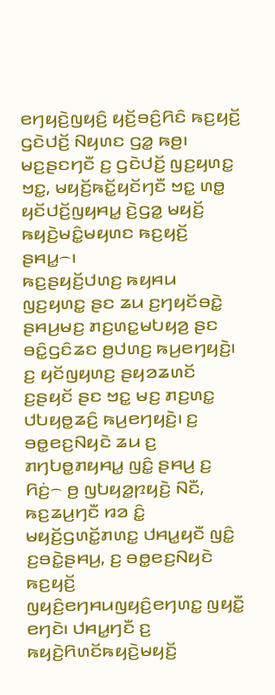ꤕꤚꤟꤢꤧ꤬ꤜꤟꤢꤨ꤬ ꤟꤢꤩ꤬ꤋꤢꤨ꤬ꤖꤢꤨ ꤒꤢ꤬ꤟꤢꤩ꤬ ꤞꤢꤧꤓꤢꤩ꤬ ꤡꤟꤛꤢ ꤞꤤ꤭ ꤒꤥ꤬꤯ ꤗꤢ꤬ꤔꤢꤚꤢꤪ ꤢ꤬ ꤞꤢꤧꤓꤢꤩ꤬ ꤜꤢ꤬ꤟꤛꤢ꤭ ꤠꤢ꤭, ꤗꤟꤢꤩ꤬ꤒꤢꤩ꤭ꤟꤢꤩꤚꤢꤪ ꤠꤢ꤭ ꤛꤥ꤭ ꤟꤢꤩꤓꤢꤩ꤬ꤜꤟꤌꤣ꤭ ꤢꤧ꤬ꤞꤤ꤭ ꤗꤟꤢꤩ꤬ ꤒꤟꤢꤧ꤬ꤗꤢꤨ꤭ꤗꤟꤛꤢ ꤒꤢ꤬ꤟꤢꤩ꤬ ꤔꤌꤣ꤭꤮꤯
ꤒꤢ꤬ꤔꤟꤢꤩ꤬ꤓꤛꤢ꤬ ꤒꤟꤌꤣ ꤜꤢ꤬ꤟꤛꤢ꤭ ꤔꤢ ꤘꤣ ꤢ꤬ꤚꤟꤢꤩꤋꤢꤧ꤭ ꤔꤌꤣ꤬ꤗꤢ꤬ ꤊꤢ꤬ꤛꤢ꤭ꤗꤝꤟꤤ꤬ ꤔꤢ ꤋꤢꤨ꤭ꤞꤢꤨꤘꤢ ꤥ꤬ꤓꤛꤢ꤬ ꤒꤣ꤬ꤕꤚꤟꤢꤧ꤬꤯ ꤢ꤬ ꤟꤢꤩꤜꤟꤛꤢ꤬ ꤔꤟꤤꤘꤛꤢꤩ ꤢ꤬ꤔꤟꤢꤩ ꤔꤢ ꤠꤢ꤭ ꤗꤢ꤬ ꤊꤢ꤬ꤛꤢ꤭ ꤓꤝꤟꤥ꤭ꤘꤢꤨ꤬ ꤒꤣ꤬ꤕꤚꤟꤢꤧ꤬꤯ ꤢ꤬ ꤋꤥ꤭ꤕꤢ꤬ꤡꤟꤢꤧ ꤘꤣ ꤢ꤬ ꤊꤚꤝꤥ꤭ꤊꤟꤌꤣ꤭ ꤜꤢꤨ꤭ ꤔꤌꤣ꤬ ꤢ꤬ ꤖꤢꤦ꤬꤮ ꤥ꤬ ꤜꤝꤟꤤ꤭ꤐꤟꤢꤧ꤬ ꤡꤢꤪ, ꤒꤢ꤬ꤘꤣ꤬ꤚꤢꤪ ꤙꤤ ꤢꤨ꤭ ꤗꤟꤢꤩ꤬ꤞꤛꤢꤩ꤭ꤊꤛꤢ꤭ ꤓꤌꤣ꤭ꤟꤢꤪ ꤜꤢꤨ꤭ ꤢ꤬ꤋꤢꤧ꤭ꤔꤌꤣ꤬, ꤢ꤬ ꤋꤥ꤭ꤕꤢ꤬ꤡꤟꤢꤧ ꤒꤢ꤬ꤟꤢꤩ꤬ ꤜꤟꤢꤨ꤬ꤕꤚꤌꤣꤜꤟꤢꤨ꤬ꤕꤚꤛꤢ꤭ ꤜꤟꤢꤪ꤭ ꤕꤚꤢꤧ꤯ ꤓꤌꤣ꤭ꤚꤢꤪ ꤢ꤬ ꤒꤟꤢꤧ꤬ꤖꤛꤢꤩꤒꤟꤢꤧ꤬ꤗꤟꤢꤩ꤬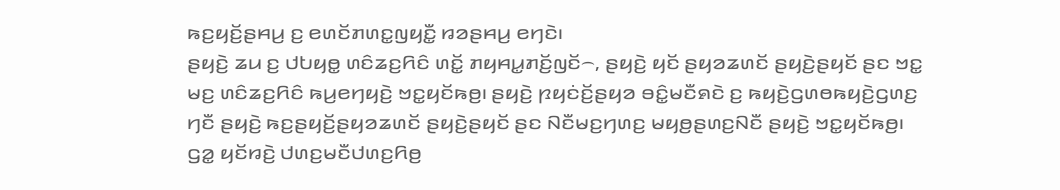ꤒꤢ꤬ꤟꤢꤩ꤬ꤔꤌꤣ꤬ ꤢ꤬ ꤕꤛꤢꤩꤊꤛꤢ꤭ꤜꤟꤢꤪ꤭ ꤙꤤꤔꤌꤣ꤬ ꤕꤚꤢꤧ꤯
ꤔꤟꤢꤧ꤬ ꤘꤣ ꤢ꤬ ꤓꤝꤟꤥ꤭ ꤛꤢꤨꤘꤢ꤬ꤖꤢꤨ ꤛꤢꤩ꤭ ꤊꤟꤌꤣ꤭ꤊꤢꤩ꤬ꤜꤢꤩ꤮, ꤔꤟꤢꤧ꤬ ꤟꤢꤩ ꤔꤟꤤꤘꤛꤢꤩ ꤔꤟꤢꤧ꤬ꤔꤟꤢꤩ ꤔꤢ ꤠꤢ꤭ ꤗꤢ꤬ ꤛꤢꤨꤘꤢ꤬ꤖꤢꤨ ꤒꤣ꤬ꤕꤚꤟꤢꤧ꤬ ꤠꤢ꤭ꤟꤢꤩꤒꤥ꤬꤯ ꤔꤟꤢꤧ꤬ ꤐꤟꤢꤦꤢꤩ꤬ꤔꤟꤤ ꤋꤢꤨ꤭ꤗꤢꤪꤎꤢꤧ ꤢ꤬ ꤒꤟꤢꤧ꤬ꤞꤛꤥꤒꤟꤢꤧ꤬ꤞꤛꤢ꤬ ꤚꤢꤪ ꤔꤟꤢꤧ꤬ ꤒꤢ꤬ꤔꤟꤢꤩ꤬ꤔꤟꤤꤘꤛꤢꤩ ꤔꤟꤢꤧ꤬ꤔꤟꤢꤩ ꤔꤢ ꤡꤢꤪꤗꤢ꤬ꤚꤛꤢ꤬ ꤗꤟꤥ꤬ꤔꤛꤢ꤬ꤡꤢꤪ ꤔꤟꤢꤧ꤬ ꤠꤢ꤭ꤟꤢꤩꤒꤥ꤬꤯ ꤞꤤ꤭ ꤟꤢꤩꤙꤢꤧ꤬ ꤓꤛꤢ꤬ꤗꤢꤪꤓꤛꤢ꤬ꤖꤥ꤬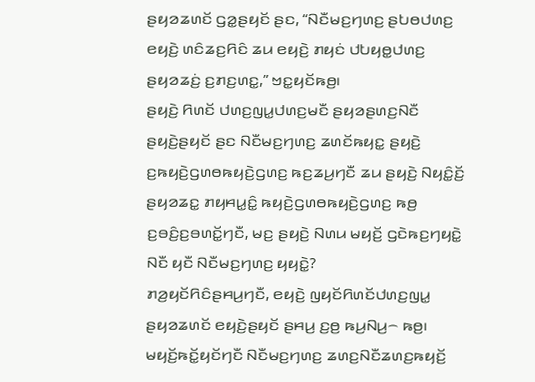ꤔꤟꤤꤘꤛꤢꤩ ꤞꤤ꤭ꤔꤟꤢꤩ ꤔꤢ, “ꤡꤢꤪꤗꤢ꤬ꤚꤛꤢ꤬ ꤔꤝꤥꤓꤛꤢ꤬ ꤕꤟꤢꤧ꤬ ꤛꤢꤨꤘꤢ꤬ꤖꤢꤨ ꤘꤣ ꤕꤟꤢꤧ꤬ ꤊꤟꤢꤦ ꤓꤝꤟꤥ꤭ꤓꤛꤢ꤬ ꤔꤟꤤꤘꤢꤦ꤬ ꤢ꤬ꤊꤢ꤬ꤛꤢ꤭,” ꤠꤢ꤭ꤟꤢꤩꤒꤥ꤬꤯
ꤔꤟꤢꤧ꤬ ꤖꤛꤢꤩ ꤓꤛꤢ꤬ꤜꤣ꤭ꤓꤛꤢ꤬ꤗꤢꤪ ꤔꤟꤤꤔꤛꤢ꤬ꤡꤢꤪ ꤔꤟꤢꤧ꤬ꤔꤟꤢꤩ ꤔꤢ ꤡꤢꤪꤗꤢ꤬ꤚꤛꤢ꤬ ꤘꤛꤢꤩꤒꤟꤢ꤭ ꤔꤟꤢꤧ꤬ ꤢ꤬ꤒꤟꤢꤧ꤬ꤞꤛꤥꤒꤟꤢꤧ꤬ꤞꤛꤢ꤬ ꤒꤢ꤬ꤘꤣ꤬ꤚꤢꤪ ꤘꤣ ꤔꤟꤢꤧ꤬ ꤡꤟꤢꤨ꤭ꤢꤩ꤬ ꤔꤟꤤꤘꤢ꤭ ꤊꤟꤌꤣ꤭ꤢꤨ꤭ ꤒꤟꤢꤧ꤬ꤞꤛꤥꤒꤟꤢꤧ꤬ꤞꤛꤢ꤬ ꤒꤥ꤬ ꤢ꤬ꤋꤢꤨ꤬ꤢ꤬ꤋꤛꤢꤩ꤭ꤚꤢꤪ, ꤗꤢ꤬ ꤔꤟꤢꤧ꤬ ꤡꤛꤣ ꤗꤟꤢꤩ꤬ ꤞꤢꤧꤒꤢ꤬ꤚꤟꤢꤧ꤭ ꤡꤢꤪ ꤟꤢꤪ ꤡꤢꤪꤗꤢ꤬ꤚꤛꤢ꤬ ꤟꤟꤢꤧ꤭?
ꤊꤤ꤬ꤟꤢꤩꤖꤢꤨꤔꤌꤣ꤬ꤚꤢꤪ, ꤕꤟꤢꤧ꤬ ꤜꤟꤢꤩꤖꤛꤢꤩꤓꤛꤢ꤬ꤜꤣ꤭ ꤔꤟꤤꤘꤛꤢꤩ ꤕꤟꤢꤧ꤬ꤔꤟꤢꤩ ꤔꤌꤣ꤬ ꤢ꤬ꤥ꤬ ꤒꤣ꤬ꤡꤣ꤬꤮ ꤒꤥ꤬꤯ ꤗꤟꤢꤩ꤬ꤒꤢꤩ꤭ꤟꤢꤩꤚꤢꤪ ꤡꤢꤪꤗꤢ꤬ꤚꤛꤢ꤬ ꤘꤛꤢ꤬ꤡꤢꤪꤘꤛꤢ꤬ꤒꤟꤢꤩ꤬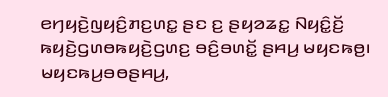ꤕꤚꤟꤢꤧ꤬ꤜꤟꤢꤨ꤬ꤊꤢ꤬ꤛꤢ꤭ ꤔꤢ ꤢ꤬ ꤔꤟꤤꤘꤢ꤭ ꤡꤟꤢꤨ꤭ꤢꤩ꤬ ꤒꤟꤢꤧ꤬ꤞꤛꤥꤒꤟꤢꤧ꤬ꤞꤛꤢ꤬ ꤋꤢꤨ꤬ꤋꤛꤢꤩ꤭ ꤔꤌꤣ꤬ ꤗꤟꤢꤒꤥ꤬꤯ ꤗꤟꤢꤒꤣ꤬ꤋꤥꤔꤌꤣ꤬,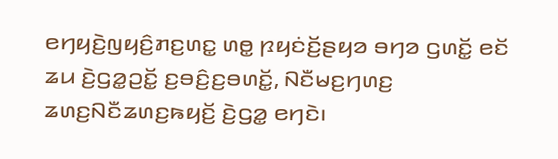ꤕꤚꤟꤢꤧ꤬ꤜꤟꤢꤨ꤬ꤊꤢ꤬ꤛꤢ꤭ ꤛꤥ꤭ ꤐꤟꤢꤦꤢꤩ꤬ꤔꤟꤤ ꤋꤚꤤ ꤞꤛꤢꤩ꤭ ꤕꤢꤩ ꤘꤣ ꤢꤧ꤬ꤞꤤ꤭ꤑꤢꤩ꤭ ꤢ꤬ꤋꤢꤨ꤬ꤢ꤬ꤋꤛꤢꤩ꤭, ꤡꤢꤪꤗꤢ꤬ꤚꤛꤢ꤬ ꤘꤛꤢ꤬ꤡꤢꤪꤘꤛꤢ꤬ꤒꤟꤢꤩ꤬ ꤢꤧ꤬ꤞꤤ꤭ ꤕꤚꤢꤧ꤯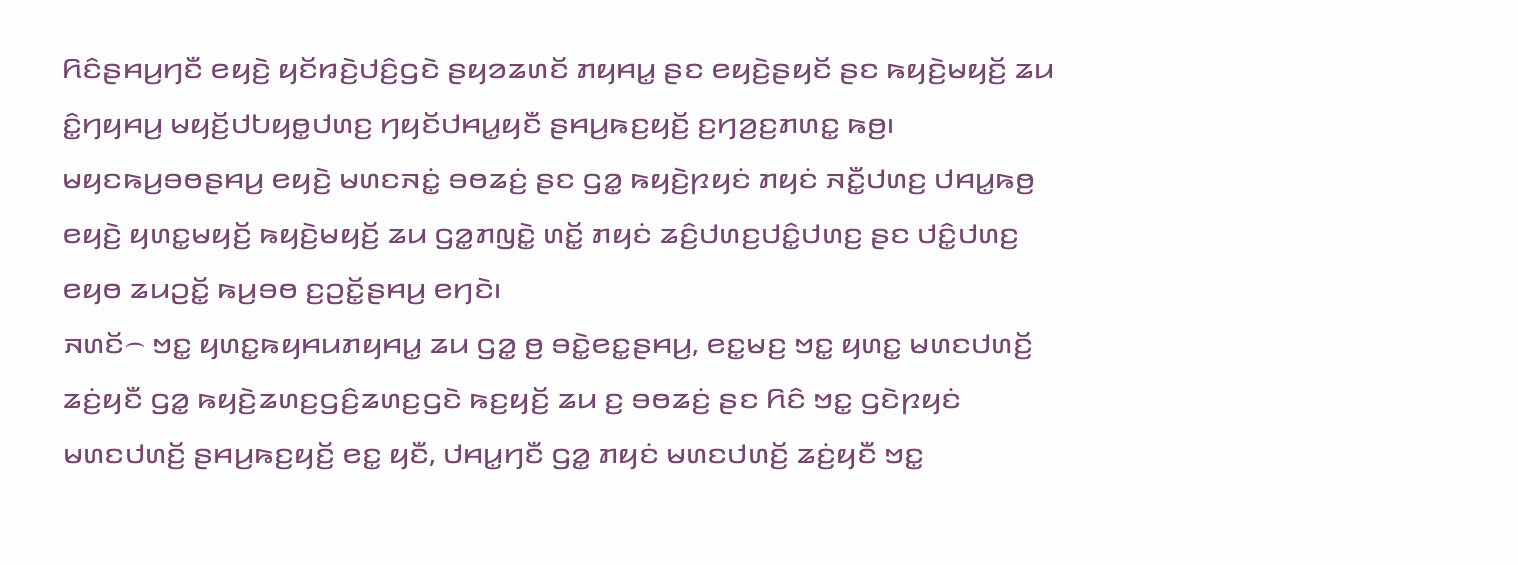ꤖꤢꤨꤔꤌꤣ꤬ꤚꤢꤪ ꤕꤟꤢꤧ꤬ ꤟꤢꤩꤙꤢꤧ꤬ꤓꤢꤨ꤬ꤞꤢꤧ ꤔꤟꤤꤘꤛꤢꤩ ꤊꤟꤌꤣ꤭ ꤔꤢ ꤕꤟꤢꤧ꤬ꤔꤟꤢꤩ ꤔꤢ ꤒꤟꤢꤧ꤬ꤗꤟꤢꤩ꤬ ꤘꤣ ꤢꤨ꤭ꤚꤟꤌꤣ꤬ ꤗꤟꤢꤩ꤬ꤓꤝꤟꤥ꤭ꤓꤛꤢ꤬ ꤚꤟꤢꤩꤓꤌꤣ꤭ꤟꤢꤪ ꤔꤌꤣ꤬ꤒꤢ꤬ꤟꤢꤩ꤬ ꤢ꤬ꤚꤤ꤬ꤢ꤬ꤊꤛꤢ꤭ ꤒꤥ꤬꤯ ꤗꤟꤢꤒꤣ꤬ꤋꤥꤔꤌꤣ꤬ ꤕꤟꤢꤧ꤬ ꤗꤛꤢꤏꤢꤦ꤭ ꤋꤥꤘꤢꤦ꤬ ꤔꤢ ꤞꤤ꤭ ꤒꤟꤢꤧ꤬ꤐꤟꤢꤦ ꤊꤟꤢꤦ ꤏꤢꤪ꤭ꤓꤛꤢ꤬ ꤓꤌꤣ꤭ꤒꤥ꤬ ꤕꤟꤢꤧ꤬ ꤟꤛꤢ꤭ꤗꤟꤢꤩ꤬ ꤒꤟꤢꤧ꤬ꤗꤟꤢꤩ꤬ ꤘꤣ ꤞꤤ꤭ꤊꤜꤢꤧ꤭ ꤛꤢꤩ꤭ ꤊꤟꤢꤦ ꤘꤢꤨ꤬ꤓꤛꤢ꤬ꤓꤢꤨ꤭ꤓꤛꤢ꤬ ꤔꤢ ꤓꤢꤨ꤭ꤓꤛꤢ꤬ ꤕꤟꤥ ꤘꤣꤑꤢꤩ꤭ ꤒꤣ꤬ꤋꤥ ꤢ꤬ꤑꤢꤩ꤭ꤔꤌꤣ꤬ ꤕꤚꤢꤧ꤯
ꤏꤛꤢꤩ꤮ ꤠꤢ꤭ ꤟꤛꤢ꤭ꤒꤟꤌꤣꤊꤟꤌꤣ꤭ ꤘꤣ ꤞꤤ꤭ ꤥ꤬ ꤋꤢꤧ꤭ꤕꤢ꤭ꤔꤌꤣ꤬, ꤕꤢ꤭ꤗꤢ꤬ ꤠꤢ꤭ ꤟꤛꤢ꤭ ꤗꤛꤢꤓꤛꤢꤩ꤬ ꤘꤢꤦ꤬ꤟꤢꤪ ꤞꤤ꤭ ꤒꤟꤢꤧ꤬ꤘꤛꤢ꤬ꤞꤢꤨ꤬ꤘꤛꤢ꤬ꤞꤢꤧ ꤒꤢ꤬ꤟꤢꤩ꤬ ꤘꤣ ꤢ꤬ ꤋꤥꤘꤢꤦ꤬ ꤔꤢ ꤖꤢꤨ ꤠꤢ꤭ ꤞꤢꤧꤐꤟꤢꤦ ꤗꤛꤢꤓꤛꤢꤩ꤬ ꤔꤌꤣ꤬ꤒꤢ꤬ꤟꤢꤩ꤬ ꤕꤢ꤭ ꤟꤢꤪ, ꤓꤌꤣ꤭ꤚꤢꤪ ꤞꤤ꤭ ꤊꤟꤢꤦ ꤗꤛꤢꤓꤛꤢꤩ꤬ ꤘꤢꤦ꤬ꤟꤢꤪ ꤠꤢ꤭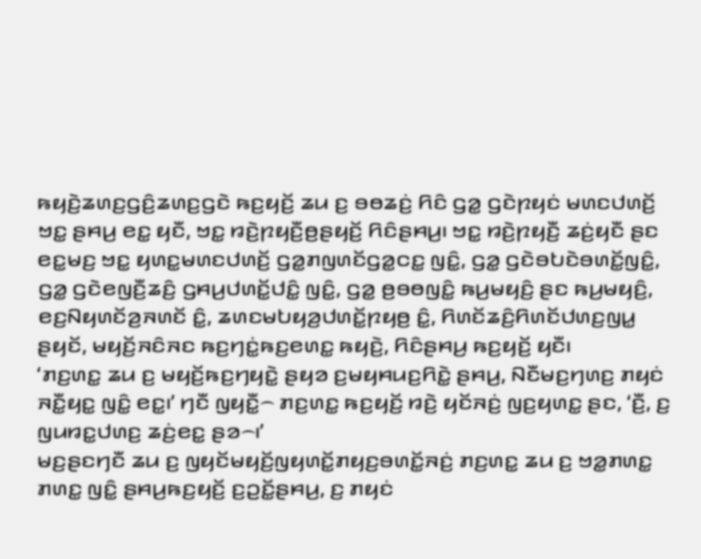ꤒꤟꤢꤧ꤬ꤘꤛꤢ꤬ꤞꤢꤨ꤬ꤘꤛꤢ꤬ꤞꤢꤧ ꤒꤢ꤬ꤟꤢꤩ꤬ ꤘꤣ ꤢ꤬ ꤋꤥꤘꤢꤦ꤬ ꤖꤢꤨ ꤞꤤ꤭ ꤞꤢꤧꤐꤟꤢꤦ ꤗꤛꤢꤓꤛꤢꤩ꤬ ꤠꤢ꤭ ꤔꤌꤣ꤬ ꤕꤢ꤭ ꤟꤢꤪ, ꤠꤢ꤭ ꤙꤢꤧ꤬ꤐꤟꤢꤪ꤬ꤥ꤬ꤔꤟꤢꤩ꤬ ꤖꤢꤨꤔꤌꤣ꤬꤯ ꤠꤢ꤭ ꤙꤢꤧ꤬ꤐꤟꤢꤪ꤬ ꤘꤢꤦ꤬ꤟꤢꤪ ꤔꤢ ꤕꤢ꤭ꤗꤢ꤬ ꤠꤢ꤭ ꤟꤛꤢ꤭ꤗꤛꤢꤓꤛꤢꤩ꤬ ꤞꤤ꤭ꤊꤜꤛꤢꤩꤞꤤ꤭ꤍꤢ꤭ ꤜꤢꤨ꤭, ꤞꤤ꤭ ꤞꤢꤧꤋꤝꤢꤧꤋꤛꤢꤩ꤭ꤜꤢꤨ꤭, ꤞꤤ꤭ ꤞꤢꤧꤕꤜꤢꤪ꤬ꤘꤢꤨ꤬ ꤞꤌꤣ꤬ꤓꤛꤢꤩ꤭ꤓꤢꤨ꤭ ꤜꤢꤨ꤭, ꤞꤤ꤭ ꤥ꤬ꤋꤥꤜꤢꤨ꤭ ꤒꤣ꤬ꤗꤟꤢꤨ꤬ ꤔꤢ ꤒꤣ꤬ꤗꤟꤢꤨ꤬, ꤕꤢ꤬ꤡꤟꤛꤢꤩꤤ꤬ꤏꤛꤢꤩ ꤢꤨ꤭, ꤘꤛꤢꤗꤝꤟꤤ꤬ꤓꤛꤢꤩ꤭ꤐꤟꤥ꤬ ꤢꤨ꤭, ꤖꤛꤢꤩꤘꤢꤨ꤬ꤖꤛꤢꤩꤓꤛꤢ꤬ꤜꤣ꤭ ꤔꤟꤢꤩ, ꤗꤟꤢꤩ꤬ꤏꤢꤨꤏꤢ ꤒꤢ꤬ꤚꤢꤦ꤭ꤒꤢ꤬ꤕꤛꤢ꤭ ꤒꤟꤢꤧ꤬, ꤖꤢꤨꤔꤌꤣ꤬ ꤒꤢ꤬ꤟꤢꤩ꤬ ꤟꤢꤪ꤯
‘ꤊꤢ꤬ꤛꤢ꤭ ꤘꤣ ꤢ꤬ ꤗꤟꤢꤩ꤬ꤒꤢ꤬ꤚꤟꤢꤧ꤭ ꤔꤟꤤ ꤢ꤬ꤗꤟꤌꤣꤢ꤬ꤖꤢꤧ꤭ ꤔꤌꤣ꤬, ꤡꤢꤪꤗꤢ꤬ꤚꤛꤢ꤬ ꤊꤟꤢꤦ ꤏꤢꤪ꤭ꤟꤢ꤭ ꤜꤢꤨ꤭ ꤕꤢ꤭꤯’ ꤚꤢꤪ ꤜꤟꤢꤪ꤭꤮ ꤊꤢ꤬ꤛꤢ꤭ ꤒꤢ꤬ꤟꤢꤩ꤬ ꤙꤢꤧ꤬ ꤟꤢꤩꤏꤢꤦ꤬ ꤜꤢ꤬ꤟꤛꤢ꤭ ꤔꤢ, ‘ꤢꤪ꤬, ꤢ꤬ ꤜꤣꤙꤢ꤭ꤓꤛꤢ꤬ ꤘꤢꤦ꤬ꤕꤢ꤭ ꤔꤤ꤮꤯’
ꤗꤢ꤬ꤔꤢꤚꤢꤪ ꤘꤣ ꤢ꤬ ꤜꤟꤢꤩꤗꤟꤢꤩ꤬ꤜꤟꤛꤢꤩ꤭ꤊꤟꤢ꤬ꤋꤛꤢꤩ꤭ꤏꤢꤦ꤬ ꤊꤢ꤬ꤛꤢ꤭ ꤘꤣ ꤢ꤬ ꤠꤤ꤭ꤊꤛꤢ꤭ ꤊꤛꤢ꤭ ꤜꤢꤨ꤭ ꤔꤌꤣ꤬ꤒꤢ꤬ꤟꤢꤩ꤬ ꤢ꤬ꤑꤢꤩ꤭ꤔꤌꤣ꤬, ꤢ꤬ ꤊꤟꤢꤦ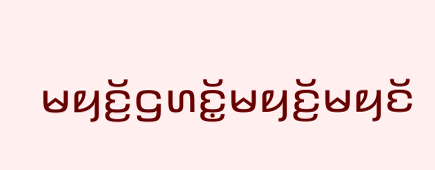ꤗꤟꤢꤩ꤬ꤞꤛꤢꤩ꤭ꤗꤟꤢꤩ꤬ꤗꤟꤢꤩ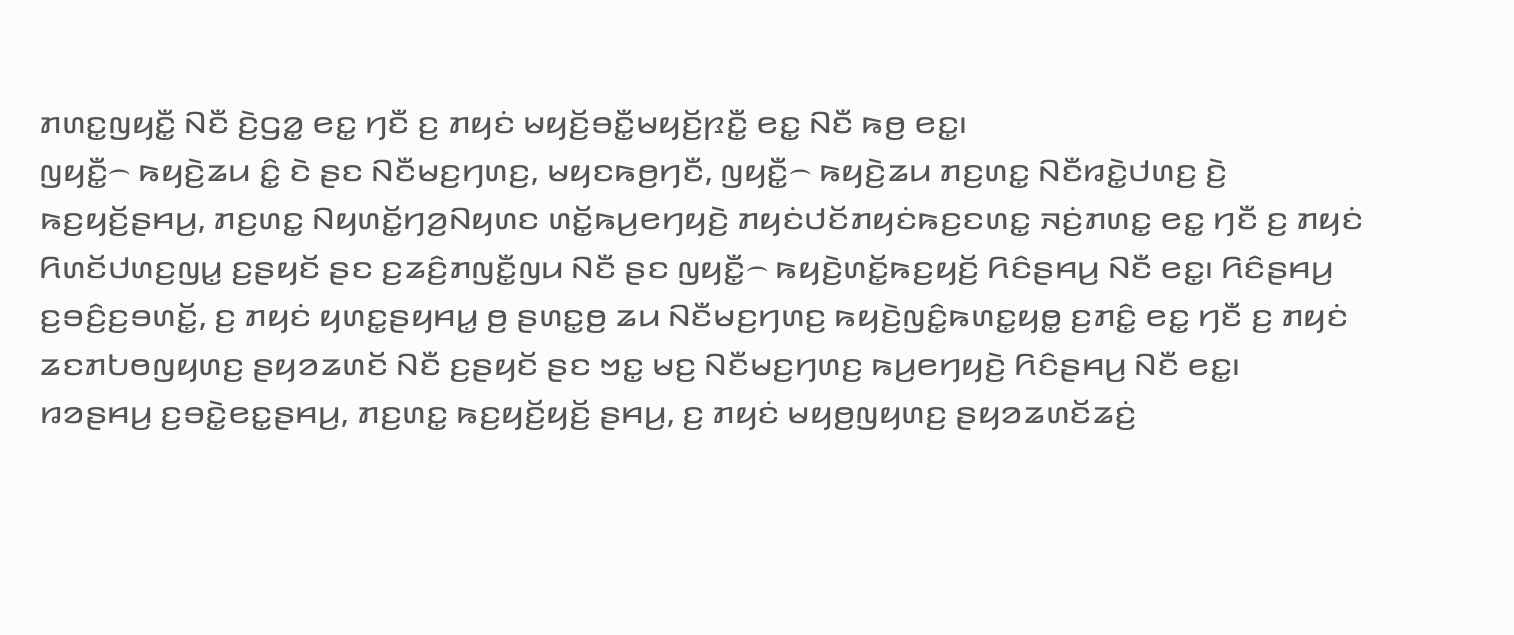ꤊꤛꤢ꤭ꤜꤟꤢꤪ꤭ ꤡꤢꤪ ꤢꤧ꤬ꤞꤤ꤭ ꤕꤢ꤭ ꤚꤢꤪ ꤢ꤬ ꤊꤟꤢꤦ ꤗꤟꤢꤩ꤬ꤋꤢꤪ꤭ꤗꤟꤢꤩ꤬ꤐꤢꤪ꤭ ꤕꤢ꤭ ꤡꤢꤪ ꤒꤥ꤬ ꤕꤢ꤭꤯
ꤜꤟꤢꤪ꤭꤮ ꤒꤟꤢꤧ꤬ꤘꤣ ꤢꤨ꤭ ꤢꤧ ꤔꤢ ꤡꤢꤪꤗꤢ꤬ꤚꤛꤢ꤬, ꤗꤟꤢꤒꤥ꤬ꤚꤢꤪ, ꤜꤟꤢꤪ꤭꤮ ꤒꤟꤢꤧ꤬ꤘꤣ ꤊꤢ꤬ꤛꤢ꤭ ꤡꤢꤪꤙꤢꤧ꤭ꤓꤛꤢ꤬ ꤢꤧ꤬ ꤒꤢ꤬ꤟꤢꤩ꤬ꤔꤌꤣ꤬, ꤊꤢ꤬ꤛꤢ꤭ ꤡꤟꤛꤢꤩ꤭ꤚꤤ꤬ꤡꤟꤛꤢ ꤛꤢꤩ꤭ꤒꤣ꤬ꤕꤚꤟꤢꤧ꤬ ꤊꤟꤢꤦꤓꤢꤩꤊꤟꤢꤦꤒꤢ꤬ꤢꤛꤢ꤭ ꤏꤢꤦ꤬ꤊꤛꤢ꤭ ꤕꤢ꤭ ꤚꤢꤪ ꤢ꤬ ꤊꤟꤢꤦ ꤖꤛꤢꤩꤓꤛꤢ꤬ꤜꤣ꤭ ꤢ꤬ꤔꤟꤢꤩ ꤔꤢ ꤢ꤬ꤘꤢꤨ꤬ꤊꤜꤢꤪ꤭ꤜꤣ ꤡꤢꤪ ꤔꤢ ꤜꤟꤢꤪ꤭꤮ ꤒꤟꤢꤧ꤬ꤛꤢꤩ꤭ꤒꤢ꤬ꤟꤢꤩ꤬ ꤖꤢꤨꤔꤌꤣ꤬ ꤡꤢꤪ ꤕꤢ꤭꤯ ꤖꤢꤨꤔꤌꤣ꤬ ꤢ꤬ꤋꤢꤨ꤬ꤢ꤬ꤋꤛꤢꤩ꤭, ꤢ꤬ ꤊꤟꤢꤦ ꤟꤛꤢ꤭ꤔꤟꤌꤣ꤭ ꤥ꤬ ꤔꤛꤢ꤭ꤥ꤬ ꤘꤣ ꤡꤢꤪꤗꤢ꤬ꤚꤛꤢ꤬ ꤒꤟꤢꤧ꤬ꤜꤢꤨ꤭ꤒꤛꤢ꤭ꤟꤥ꤭ ꤢ꤬ꤊꤢꤨ꤭ ꤕꤢ꤭ ꤚꤢꤪ ꤢ꤬ ꤊꤟꤢꤦ ꤘꤢꤊꤝꤥꤜꤟꤛꤢ꤬ ꤔꤟꤤꤘꤛꤢꤩ ꤡꤢꤪ ꤢ꤬ꤔꤟꤢꤩ ꤔꤢ ꤠꤢ꤭ ꤗꤢ꤬ ꤡꤢꤪꤗꤢ꤬ꤚꤛꤢ꤬ ꤒꤣ꤬ꤕꤚꤟꤢꤧ꤬ ꤖꤢꤨꤔꤌꤣ꤬ ꤡꤢꤪ ꤕꤢ꤭꤯
ꤙꤤꤔꤌꤣ꤬ ꤢ꤬ꤋꤢꤧ꤭ꤕꤢ꤭ꤔꤌꤣ꤬, ꤊꤢ꤬ꤛꤢ꤭ ꤒꤢ꤬ꤟꤢꤩ꤬ꤟꤢꤩ꤬ ꤔꤌꤣ꤬, ꤢ꤬ ꤊꤟꤢꤦ ꤗꤟꤥ꤬ꤜꤟꤛꤢ꤬ ꤔꤟꤤꤘꤛꤢꤩꤘꤢꤦ꤬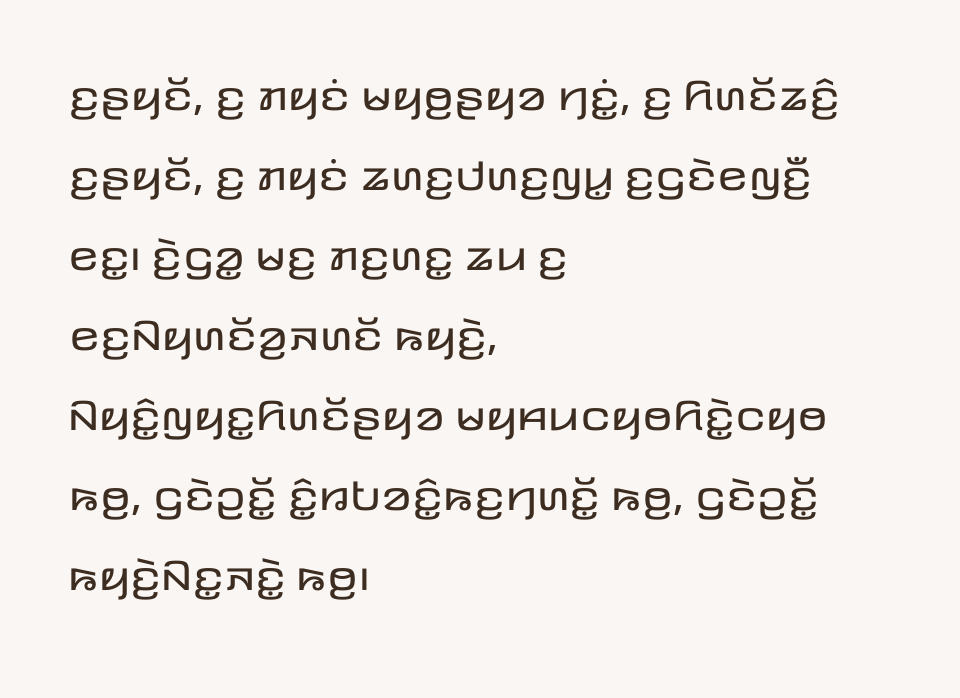ꤢ꤬ꤔꤟꤢꤩ, ꤢ꤬ ꤊꤟꤢꤦ ꤗꤟꤥ꤬ꤔꤟꤤ ꤚꤢꤦ꤭, ꤢ꤬ ꤖꤛꤢꤩꤘꤢꤨ꤬ ꤢ꤬ꤔꤟꤢꤩ, ꤢ꤬ ꤊꤟꤢꤦ ꤘꤛꤢ꤬ꤓꤛꤢ꤬ꤜꤣ꤭ ꤢ꤬ꤞꤢꤧꤕꤜꤢꤪ꤬ ꤕꤢ꤭꤯ ꤢꤧ꤬ꤞꤤ꤭ ꤗꤢ꤬ ꤊꤢ꤬ꤛꤢ꤭ ꤘꤣ ꤢ꤬ ꤕꤢ꤬ꤡꤟꤛꤢꤩꤤ꤬ꤏꤛꤢꤩ ꤒꤟꤢꤧ꤬, ꤡꤟꤢꤨ꤭ꤜꤟꤢ꤭ꤖꤛꤢꤩꤔꤟꤤ ꤗꤟꤌꤣꤍꤟꤥꤖꤢꤧ꤭ꤍꤟꤥ ꤒꤥ꤬, ꤞꤢꤧꤑꤢꤩ꤭ ꤢꤨ꤭ꤙꤝꤤꤢꤨ꤭ꤒꤢ꤬ꤚꤛꤢꤩ꤭ ꤒꤥ꤬, ꤞꤢꤧꤑꤢꤩ꤭ ꤒꤟꤢꤧ꤬ꤡꤢ꤭ꤏꤢꤧ꤭ ꤒꤥ꤬꤯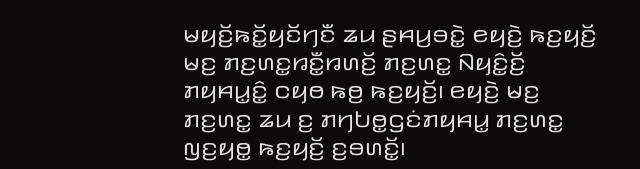ꤗꤟꤢꤩ꤬ꤒꤢꤩ꤭ꤟꤢꤩꤚꤢꤪ ꤘꤣ ꤔꤌꤣ꤬ꤋꤢꤧ꤭ ꤕꤟꤢꤧ꤬ ꤒꤢ꤬ꤟꤢꤩ꤬ ꤗꤢ꤬ ꤊꤢ꤬ꤛꤢ꤭ꤙꤢꤪ꤭ꤙꤛꤢꤩ꤬ ꤊꤢ꤬ꤛꤢ꤭ ꤡꤟꤢꤨ꤭ꤢꤩ꤬ ꤊꤟꤌꤣ꤭ꤢꤨ꤭ ꤍꤟꤥ ꤒꤥ꤬ ꤒꤢ꤬ꤟꤢꤩ꤬꤯ ꤕꤟꤢꤧ꤬ ꤗꤢ꤬ ꤊꤢ꤬ꤛꤢ꤭ ꤘꤣ ꤢ꤬ ꤊꤚꤝꤥ꤭ꤞꤢꤦꤊꤟꤌꤣ꤭ ꤊꤢ꤬ꤛꤢ꤭ ꤜꤢ꤬ꤟꤥ꤭ ꤒꤢ꤬ꤟꤢꤩ꤬ ꤢ꤬ꤋꤛꤢꤩ꤭꤯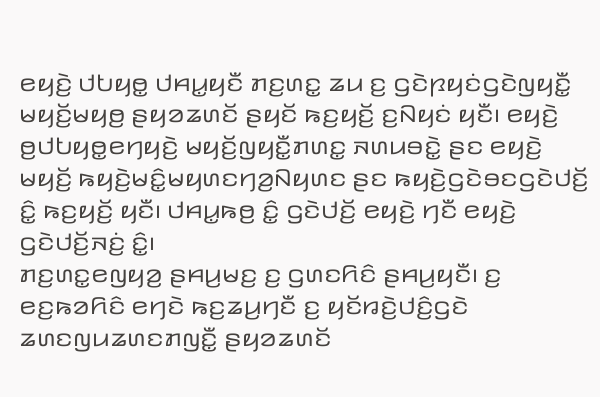ꤕꤟꤢꤧ꤬ ꤓꤝꤟꤥ꤭ ꤓꤌꤣ꤭ꤟꤢꤪ ꤊꤢ꤬ꤛꤢ꤭ ꤘꤣ ꤢ꤬ ꤞꤢꤧꤐꤟꤢꤦꤞꤢꤧꤜꤟꤢꤪ꤭ ꤗꤟꤢꤩ꤬ꤗꤟꤥ꤬ ꤔꤟꤤꤘꤛꤢꤩ ꤔꤟꤢꤩ ꤒꤢ꤬ꤟꤢꤩ꤬ ꤢ꤬ꤡꤟꤢꤦ ꤟꤢꤪ꤯ ꤕꤟꤢꤧ꤬ ꤥ꤬ꤓꤝꤟꤥ꤭ꤕꤚꤟꤢꤧ꤬ ꤗꤟꤢꤩ꤬ꤜꤟꤢꤪ꤭ꤊꤛꤢ꤭ ꤏꤛꤣꤋꤢꤧ꤭ ꤔꤢ ꤕꤟꤢꤧ꤬ ꤗꤟꤢꤩ꤬ ꤒꤟꤢꤧ꤬ꤗꤢꤨ꤭ꤗꤟꤛꤢꤚꤤ꤬ꤡꤟꤛꤢ ꤔꤢ ꤒꤟꤢꤧ꤬ꤞꤢꤧꤋꤢꤞꤢꤧꤓꤢꤩ꤬ ꤢꤨ꤭ ꤒꤢ꤬ꤟꤢꤩ꤬ ꤟꤢꤪ꤯ ꤓꤌꤣ꤭ꤒꤥ꤬ ꤢꤨ꤭ ꤞꤢꤧꤓꤢꤩ꤬ ꤕꤟꤢꤧ꤬ ꤚꤢꤪ ꤕꤟꤢꤧ꤬ ꤞꤢꤧꤓꤢꤩ꤬ꤏꤢꤦ꤬ ꤢꤨ꤭꤯
ꤊꤢ꤬ꤛꤢ꤭ꤕꤜꤟꤤ꤬ ꤔꤌꤣ꤬ꤗꤢ꤬ ꤢ꤬ ꤞꤛꤢꤖꤢꤨ ꤔꤌꤣ꤬ꤟꤢꤪ꤯ ꤢ꤬ ꤕꤢ꤬ꤒꤤꤖꤢꤨ ꤕꤚꤢꤧ ꤒꤢ꤬ꤘꤣ꤬ꤚꤢꤪ ꤢ꤬ ꤟꤢꤩꤙꤢꤧ꤬ꤓꤢꤨ꤬ꤞꤢꤧ ꤘꤛꤢꤜꤣꤘꤛꤢꤊꤜꤢꤪ꤭ ꤔꤟꤤꤘꤛꤢꤩ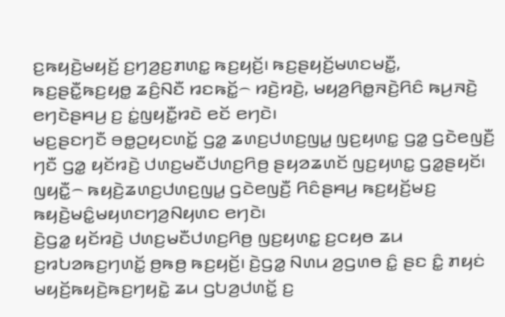ꤢ꤬ꤒꤟꤢꤧ꤬ꤗꤟꤢꤩ꤬ ꤢ꤬ꤚꤤ꤬ꤢ꤬ꤊꤛꤢ꤭ ꤒꤢ꤬ꤟꤢꤩ꤬꤯ ꤒꤢ꤬ꤔꤟꤢꤩ꤬ꤗꤛꤢꤗꤢꤪ꤭, ꤒꤢ꤬ꤔꤢꤪ꤭ꤒꤢ꤬ꤟꤥ꤭ ꤘꤢꤨ꤬ꤡꤢꤪ ꤙꤢꤒꤢꤩ꤭꤮ ꤙꤢꤧ꤬ꤙꤢꤧ꤬, ꤗꤟꤤ꤬ꤖꤥ꤭ꤏꤢꤧ꤬ꤖꤢꤨ ꤒꤣ꤬ꤏꤢꤧ꤬ ꤕꤚꤢꤧꤔꤌꤣ꤬ ꤢ꤬ ꤢꤦ꤭ꤜꤟꤢꤪ꤭ꤙꤢꤧ ꤕꤢꤩ ꤕꤚꤢꤧ꤯
ꤗꤢ꤬ꤔꤢꤚꤢꤪ ꤋꤥ꤭ꤑꤟꤢꤛꤢꤩ꤭ ꤞꤤ꤭ ꤘꤛꤢ꤬ꤓꤛꤢ꤬ꤜꤣ꤭ ꤜꤢ꤬ꤟꤛꤢ꤭ ꤞꤤ꤭ ꤞꤢꤧꤕꤜꤢꤪ꤬ ꤚꤢꤪ ꤞꤤ꤭ ꤟꤢꤩꤙꤢꤧ꤬ ꤓꤛꤢ꤬ꤗꤢꤪꤓꤛꤢ꤬ꤖꤥ꤬ ꤔꤟꤤꤘꤛꤢꤩ ꤜꤢ꤬ꤟꤛꤢ꤭ ꤞꤤ꤭ꤔꤟꤢꤩ꤯ ꤜꤟꤢꤪ꤭꤮ ꤒꤟꤢꤧ꤬ꤘꤛꤢ꤬ꤓꤛꤢ꤬ꤜꤣ꤭ ꤞꤢꤧꤕꤜꤢꤪ꤬ ꤖꤢꤨꤔꤌꤣ꤬ ꤒꤢ꤬ꤟꤢꤩ꤬ꤗꤢ꤬ ꤒꤟꤢꤧ꤬ꤗꤢꤨ꤭ꤗꤟꤛꤢꤚꤤ꤬ꤡꤟꤛꤢ ꤕꤚꤢꤧ꤯
ꤢꤧ꤬ꤞꤤ꤭ ꤟꤢꤩꤙꤢꤧ꤬ ꤓꤛꤢ꤬ꤗꤢꤪꤓꤛꤢ꤬ꤖꤥ꤬ ꤜꤢ꤬ꤟꤛꤢ꤭ ꤢ꤬ꤍꤟꤥ ꤘꤣ ꤢ꤬ꤙꤝꤤꤒꤢ꤬ꤚꤛꤢꤩ꤭ ꤥ꤬ꤒꤥ꤬ ꤒꤢ꤬ꤟꤢꤩ꤬꤯ ꤢꤧ꤬ꤞꤤ꤭ ꤡꤛꤣ ꤤ꤬ꤞꤛꤥ ꤢꤨ꤭ ꤔꤢ ꤢꤨ꤭ ꤊꤟꤢꤦ ꤗꤟꤢꤩ꤬ꤒꤟꤢꤧ꤬ꤒꤢ꤬ꤚꤟꤢꤧ꤭ ꤘꤣ ꤞꤝꤤ꤬ꤓꤛꤢꤩ꤭ ꤢ꤬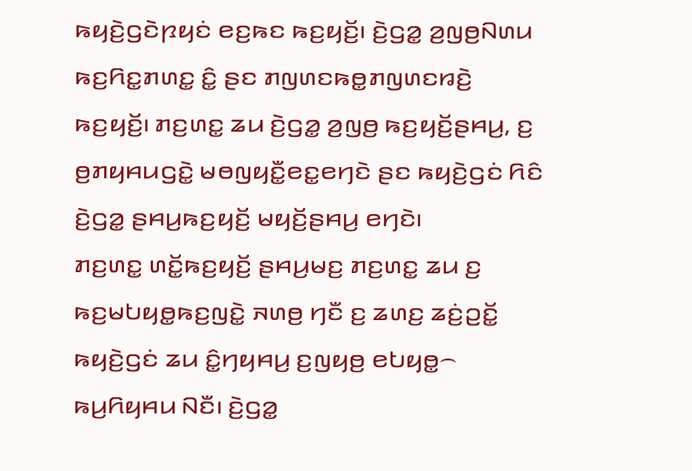ꤒꤟꤢꤧ꤬ꤞꤢꤧꤐꤟꤢꤦ ꤕꤢ꤬ꤒꤢ ꤒꤢ꤬ꤟꤢꤩ꤬꤯ ꤢꤧ꤬ꤞꤤ꤭ ꤤ꤬ꤜꤥ꤬ꤡꤛꤣ ꤒꤢ꤬ꤖꤢ꤭ꤊꤛꤢ꤭ ꤢꤨ꤭ ꤔꤢ ꤊꤜꤛꤢꤒꤥ꤭ꤊꤜꤛꤢꤙꤢꤧ꤬ ꤒꤢ꤬ꤟꤢꤩ꤬꤯ ꤊꤢ꤬ꤛꤢ꤭ ꤘꤣ ꤢꤧ꤬ꤞꤤ꤭ ꤤ꤬ꤜꤥ꤬ ꤒꤢ꤬ꤟꤢꤩ꤬ꤔꤌꤣ꤬, ꤢ꤬ ꤥ꤬ꤊꤟꤌꤣꤞꤢꤧ꤭ ꤗꤥꤜꤟꤢꤪ꤭ꤕꤢ꤭ꤕꤚꤢꤧ ꤔꤢ ꤒꤟꤢꤧ꤬ꤞꤢꤦ ꤖꤢꤨ ꤢꤧ꤬ꤞꤤ꤭ ꤔꤌꤣ꤬ꤒꤢ꤬ꤟꤢꤩ꤬ ꤗꤟꤢꤩ꤬ꤔꤌꤣ꤬ ꤕꤚꤢꤧ꤯
ꤊꤢ꤬ꤛꤢ꤭ ꤛꤢꤩ꤭ꤒꤢ꤬ꤟꤢꤩ꤬ ꤔꤌꤣ꤬ꤗꤢ꤬ ꤊꤢ꤬ꤛꤢ꤭ ꤘꤣ ꤢ꤬ ꤒꤢ꤬ꤗꤝꤟꤥ꤭ꤒꤢ꤬ꤜꤢꤧ꤭ ꤏꤛꤥ꤬ ꤚꤢꤪ ꤢ꤬ ꤘꤛꤢ꤬ ꤘꤢꤦ꤬ꤑꤢꤩ꤭ ꤒꤟꤢꤧ꤬ꤞꤢꤦ ꤘꤣ ꤢꤨ꤭ꤚꤟꤌꤣ꤬ ꤢ꤬ꤜꤟꤥ꤬ ꤕꤝꤟꤥ꤭꤮ ꤒꤣ꤬ꤖꤟꤌꤣ ꤡꤢꤪ꤯ ꤢꤧ꤬ꤞꤤ꤭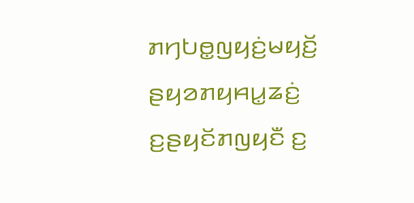ꤊꤚꤝꤥ꤭ꤜꤟꤢꤦ꤬ꤗꤟꤢꤩ꤬ ꤔꤟꤤꤊꤟꤌꤣ꤭ꤘꤢꤦ꤬ ꤢ꤬ꤔꤟꤢꤩꤊꤜꤟꤢꤪ ꤢ꤬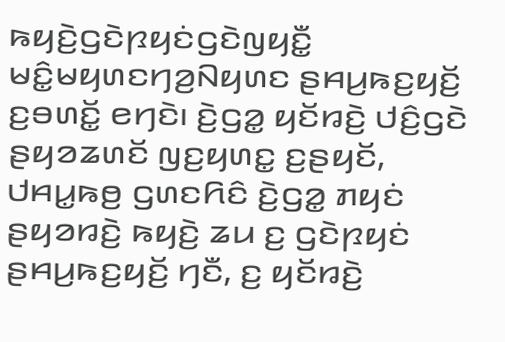ꤒꤟꤢꤧ꤬ꤞꤢꤧꤐꤟꤢꤦꤞꤢꤧꤜꤟꤢꤪ꤭ ꤗꤢꤨ꤭ꤗꤟꤛꤢꤚꤤ꤬ꤡꤟꤛꤢ ꤔꤌꤣ꤬ꤒꤢ꤬ꤟꤢꤩ꤬ ꤢ꤬ꤋꤛꤢꤩ꤭ ꤕꤚꤢꤧ꤯ ꤢꤧ꤬ꤞꤤ꤭ ꤟꤢꤩꤙꤢꤧ꤬ ꤓꤢꤨ꤬ꤞꤢꤧ ꤔꤟꤤꤘꤛꤢꤩ ꤜꤢ꤬ꤟꤛꤢ꤭ ꤢ꤬ꤔꤟꤢꤩ, ꤓꤌꤣ꤭ꤒꤥ꤬ ꤞꤛꤢꤖꤢꤨ ꤢꤧ꤬ꤞꤤ꤭ ꤊꤟꤢꤦ ꤔꤟꤤꤙꤢꤧ꤬ ꤒꤟꤢꤧ꤬ ꤘꤣ ꤢ꤬ ꤞꤢꤧꤐꤟꤢꤦ ꤔꤌꤣ꤬ꤒꤢ꤬ꤟꤢꤩ꤬ ꤚꤢꤪ, ꤢ꤬ ꤟꤢꤩꤙꤢꤧ꤬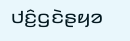ꤓꤢꤨ꤬ꤞꤢꤧꤔꤟꤤ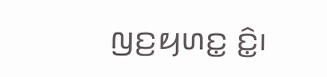ꤜꤢ꤬ꤟꤛꤢ꤭ ꤢꤨ꤭꤯